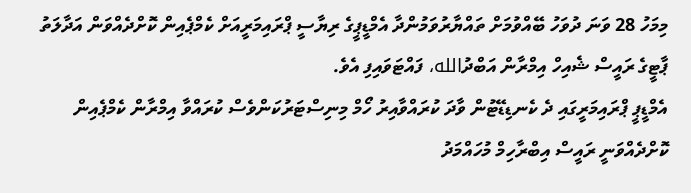މިމަހު 28 ވަނަ ދުވަހު ބޭއްވުމަށް ތައްޔާރުވަމުންދާ އެމްޑީޕީގެ ރިޔާސީ ޕްރައިމަރީއަށް ކެމްޕެއިން ކޮށްދެއްވަން އަދާލަތު ޕާޓީގެ ރައީސް ޝެއިހް އިމްރާން އަބްދުالله، ފައްޓަވައިފި އެވެ.
އެމްޑީޕީ ޕްރައިމަރީގައި ދެ ކެނޑިޑޭޓުން ވާދަ ކުރައްވާއިރު ހޯމް މިނިސްޓަރުކަންވެސް ކުރައްވާ އިމްރާން ކެމްޕެއިން ކޮށްދެއްވަނީ ރައީސް އިބްރާހިމް މުހައްމަދު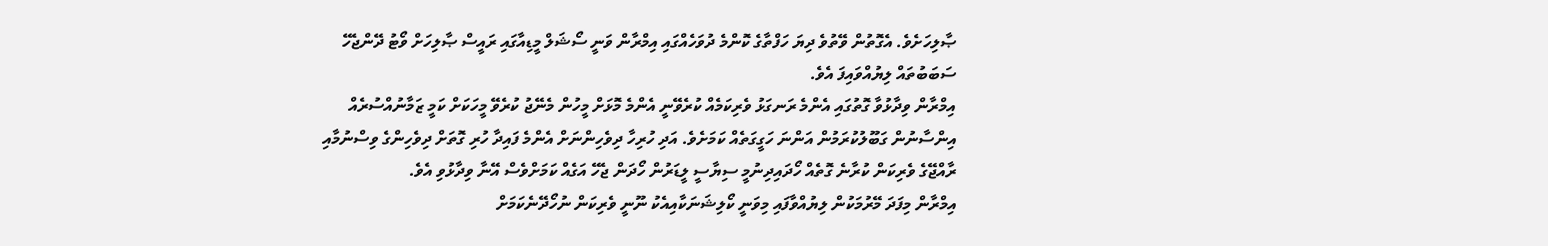ޞާލިހަށެވެ. އެގޮތުން ވޭތުވެ ދިޔަ ހަފްތާގެ ކޮންމެ ދުވަހެއްގައި އިމްރާން ވަނީ ސޯޝަލް މީޑިއާގައި ރައީސް ޞާލިހަށް ވޯޓު ދޭންޖެހޭ ސަބަބުތައް ލިޔުއްވައިފަ އެވެ.
އިމްރާން ވިދާޅުވާ ގޮތުގައި އެންމެ ރަނގަޅު ވެރިކަމެއް ކުރެވޭނީ އެންމެ މޮޅަށް މީހުން މެނޭޖު ކުރެވޭ މީހަކަށް ކަމީ ޒަމާނުއްސުރެއް އިންސާނުން ގަބޫލުކުރަމުން އަންނަ ހަގީގަތެއް ކަމަށެވެ. އަދި ހުރިހާ ދިވެހިންނަށް އެންމެ ފައިދާ ހުރި ގޮތަށް ދިވެހިންގެ ވިސްނުމާއި ރާއްޖޭގެ ވެރިކަން ކުރާނެ ގޮތެއް ހޯދައިދިނުމީ ސިޔާސީ ލީޑަރުން ހޯދަން ޖެހޭ އަގެއް ކަމަށްވެސް އޭނާ ވިދާޅުވި އެވެ.
އިމްރާން މިފަދަ މޭރުމަކުން ލިޔުއްވާފައި މިވަނީ ކޯލިޝަނަކާއިއެކު ނޫނީ ވެރިކަން ނުހޯދޭނެކަމަށް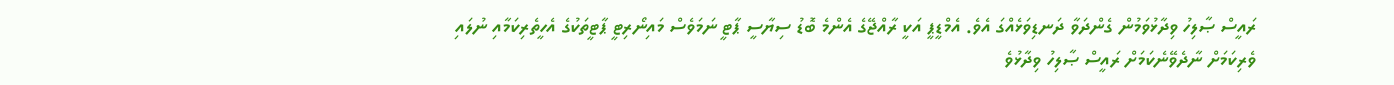ރައީސް ޞާލިހު ވިދާޅުވަމުން ގެންދަވާ ދަނޑިވަޅެއްގަ އެވެ. އެމްޑީޕީ އަކީ ރާއްޖޭގެ އެންމެ ބޮޑު ސިޔާސީ ޕާޓީ ނަމަވެސް މައިނޯރިޓީ ޕާޓީތަކުގެ އެހީތެރިކަމާއި ނުލައި ވެރިކަމަށް ނާދެވޭނެކަމަށް ރައީސް ޞާލިހު ވިދާޅުވެ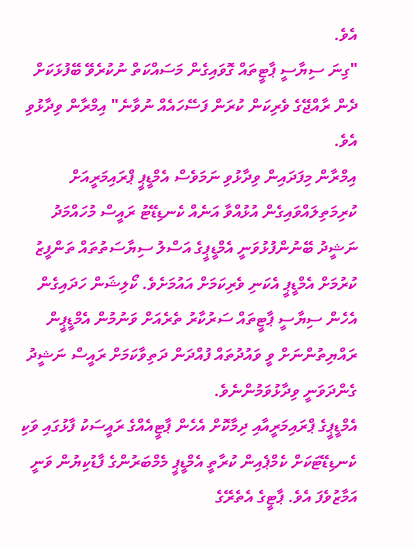އެވެ.
"ގިނަ ސިޔާސީ ޕާޓީތައް ގޮވައިގެން މަސައްކަތް ނުކުރެވޭ ބޭފުޅަކަށް ދެން ރާއްޖޭގެ ވެރިކަން ކުރަން ފަސޭހައެއް ނުވާނެ" އިމްރާން ވިދާޅުވި އެވެ.
އިމްރާން މިފަދައިން ވިދާޅުވި ނަމަވެސް އެމްޑީޕީ ޕްރައިމަރީއަށް ކުރިމަތިލައްވައިގެން އުޅުއްވާ އަނެއް ކެނޑިޑޭޓު ރައީސް މުހައްމަދު ނަޝީދު ބޭނުންފުޅުވަނީ އެމްޑީޕީގެ އަސްލު ސިޔާސަތުތައް ތަންފީޒު ކުރުމަށް އެމްޑީޕީ އެކަނި ވެރިކަމަށް އައުމަށެވެ. ކޯލިޝަން ހަދައިގެން އެހެން ސިޔާސީ ޕާޓީތައް ސަރުކާރު ތެރެއަށް ވަނުމުން އެމްޑީޕީން ރައްޔިތުންނަށް ވީ ވައުދުތައް ފުއްދަން ދަތިވާކަމަށް ރައީސް ނަޝީދު ގެންދަވަނީ ވިދާޅުވަމުންނެވެ.
އެމްޑީޕީގެ ޕްރައިމަރީއާއި ދިމާކޮށް އެހެން ޕާޓީއެއްގެ ރައީސަކު ފާޅުގައި ވަކި ކެނޑިޑޭޓަކަށް ކެމްޕެއިން ކުރާތީ އެމްޑީޕީ މެމްބަރުންގެ ފާޑުކިޔުން ވަނީ އަމާޒުވެފަ އެވެ. ޕާޓީގެ އެތެރޭގެ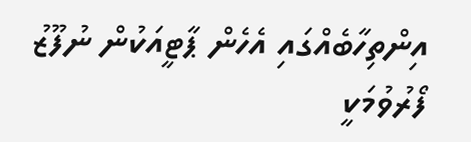އިންތިހާބެއްގައި އެހެން ޕާޓީއަކުން ނުފޫޒު ފޯރުވުމަކީ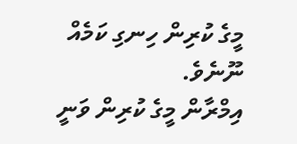މީގެ ކުރިން ހިނގި ކަމެއް ނޫނެވެ.
އިމްރާން މީގެ ކުރިން ވަނީ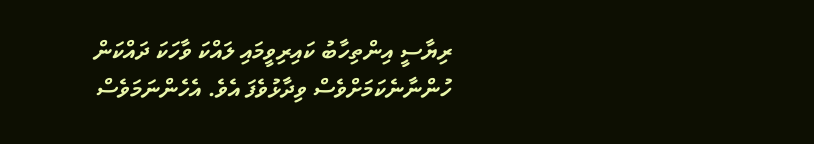ރިޔާސީ އިންތިހާބު ކައިރިވީމައި ލައްކަ ވާހަކަ ދައްކަން ހުންނާނެކަމަށްވެސް ވިދާޅުވެފަ އެވެ. އެހެންނަމަވެސް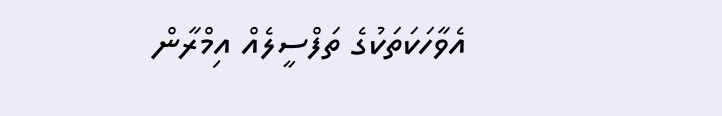އެވާހަކަތަކުގެ ތަފްސީލެއް އިމްރާން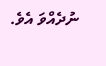ނުދެއްވަ އެވެ.